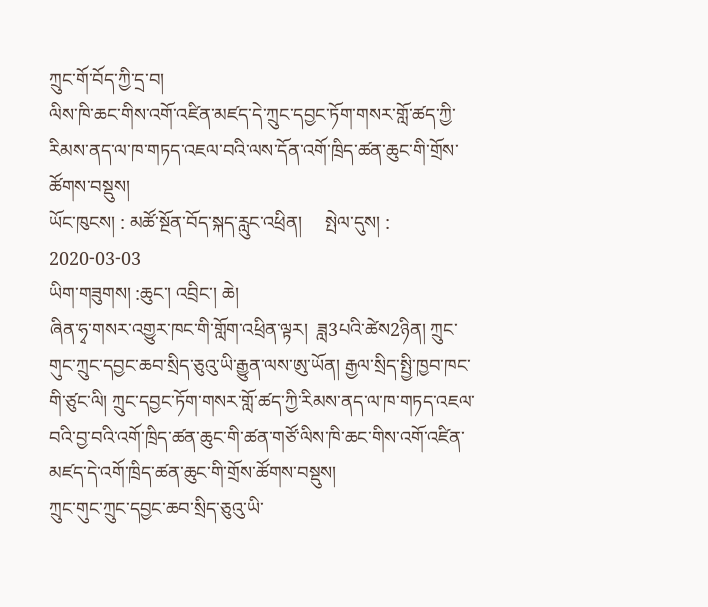ཀྲུང་གོ་བོད་ཀྱི་དྲ་བ།
ལིས་ཁི་ཆང་གིས་འགོ་འཛིན་མཛད་དེ་ཀྲུང་དབྱང་ཏོག་གསར་གློ་ཚད་ཀྱི་རིམས་ནད་ལ་ཁ་གཏད་འཇལ་བའི་ལས་དོན་འགོ་ཁྲིད་ཚན་ཆུང་གི་གྲོས་ཚོགས་བསྡུས།
ཡོང་ཁུངས། : མཚོ་སྔོན་བོད་སྐད་རླུང་འཕྲིན།     སྤེལ་དུས། : 2020-03-03
ཡིག་གཟུགས། :ཆུང་། འབྲིང་། ཆེ།
ཞིན་ཧྭ་གསར་འགྱུར་ཁང་གི་གློག་འཕྲིན་ལྟར།  ཟླ3པའི་ཚེས2ཉིན། ཀྲུང་གུང་ཀྲུང་དབྱང་ཆབ་སྲིད་ཅུའུ་ཡི་རྒྱུན་ལས་ཨུ་ཡོན། རྒྱལ་སྲིད་སྤྱི་ཁྱབ་ཁང་གི་ཙུང་ལི། ཀྲུང་དབྱང་ཏོག་གསར་གློ་ཚད་ཀྱི་རིམས་ནད་ལ་ཁ་གཏད་འཇལ་བའི་བྱ་བའི་འགོ་ཁྲིད་ཚན་ཆུང་གི་ཚན་གཙོ་ལིས་ཁི་ཆང་གིས་འགོ་འཛིན་མཛད་དེ་འགོ་ཁྲིད་ཚན་ཆུང་གི་གྲོས་ཚོགས་བསྡུས།
ཀྲུང་གུང་ཀྲུང་དབྱང་ཆབ་སྲིད་ཅུའུ་ཡི་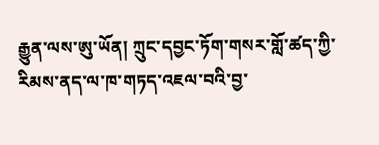རྒྱུན་ལས་ཨུ་ཡོན། ཀྲུང་དབྱང་ཏོག་གསར་གློ་ཚད་ཀྱི་རིམས་ནད་ལ་ཁ་གཏད་འཇལ་བའི་བྱ་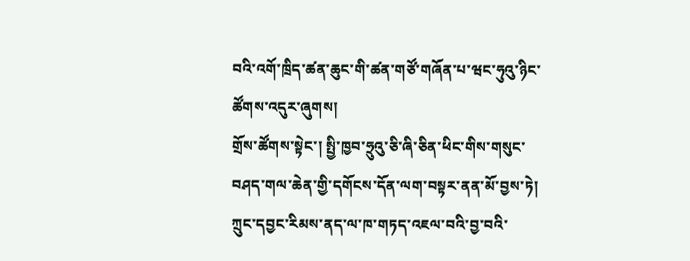བའི་འགོ་ཁྲིད་ཚན་ཆུང་གི་ཚན་གཙོ་གཞོན་པ་ཝང་ཧུའུ་ཉིང་ཚོགས་འདུར་ཞུགས།
གྲོས་ཚོགས་སྟེང་། སྤྱི་ཁྱབ་ཧྲུའུ་ཅི་ཞི་ཅིན་ཕིང་གིས་གསུང་བཤད་གལ་ཆེན་གྱི་དགོངས་དོན་ལག་བསྟར་ནན་མོ་བྱས་ཏེ། ཀྲུང་དབྱང་རིམས་ནད་ལ་ཁ་གཏད་འཇལ་བའི་བྱ་བའི་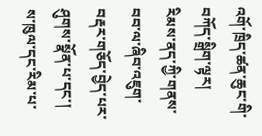འགོ་ཁྲིད་ཚན་ཆུང་གི་བཀོད་སྒྲིག་ལྟར། རིམས་ནད་ཀྱི་གནས་བབ་ལ་ཞིབ་འཇུག་བརྡར་གཅོད་བྱེད་པར་ཤུགས་སྣོན་པ་དང་། ས་ཁུལ་དང་རིམ་པ་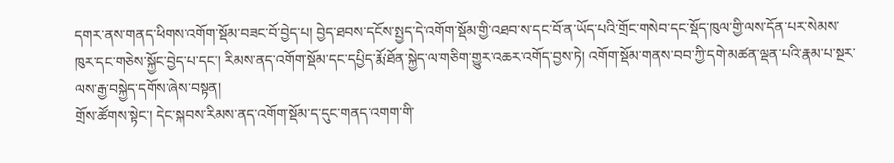དགར་ནས་གནད་ཕིགས་འགོག་སྡོམ་བཟང་བོ་བྱེད་པ། བྱེད་ཐབས་དངོས་སྤྱད་དེ་འགོག་སྡོམ་གྱི་འཐབ་ས་དང་བོ་ན་ཡོད་པའི་གྲོང་གསེབ་དང་སྡོད་ཁུལ་གྱི་ལས་དོན་པར་སེམས་ཁུར་དང་གཅེས་སྐྱོང་བྱེད་པ་དང་། རིམས་ནད་འགོག་སྡོམ་དང་དཔྱིད་རྨོ་ཐོན་སྐྱེད་ལ་གཅིག་གྱུར་འཆར་འགོད་བྱས་ཏེ། འགོག་སྡོམ་གནས་བབ་ཀྱི་དགེ་མཚན་ལྡན་པའི་རྣམ་པ་སྔར་ལས་རྒྱ་བསྐྱེད་དགོས་ཞེས་བསྟན།
གྲོས་ཚོགས་སྟེང་། དེང་སྐབས་རིམས་ནད་འགོག་སྡོམ་ད་དུང་གནད་འགག་གི་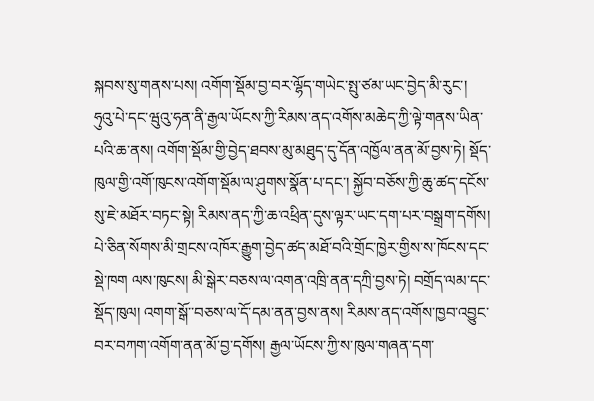སྐབས་སུ་གནས་པས། འགོག་སྡོམ་བྱ་བར་ལྷོད་གཡེང་སྤུ་ཙམ་ཡང་བྱེད་མི་རུང་། ཧུའུ་པེ་དང་ཝུའུ་ཧན་ནི་རྒྱལ་ཡོངས་ཀྱི་རིམས་ནད་འགོས་མཆེད་ཀྱི་ལྟེ་གནས་ཡིན་པའི་ཆ་ནས། འགོག་སྡོམ་གྱི་བྱེད་ཐབས་མུ་མཐུད་དུ་དོན་འཁྱོལ་ནན་མོ་བྱས་ཏེ། སྡོད་ཁུལ་གྱི་འགོ་ཁུངས་འགོག་སྡོམ་ལ་ཤུགས་སྣོན་པ་དང་། སྐྱོབ་བཅོས་ཀྱི་ཆུ་ཚད་དངོས་སུ་ཇེ་མཐོར་བཏང་སྟེ། རིམས་ནད་ཀྱི་ཆ་འཕྲིན་དུས་ལྟར་ཡང་དག་པར་བསྒྲག་དགོས། པེ་ཅིན་སོགས་མི་གྲངས་འཁོར་རྒྱུག་བྱེད་ཚད་མཐོ་བའི་གྲོང་ཁྱེར་གྱིས་ས་ཁོངས་དང་སྡེ་ཁག ལས་ཁུངས། མི་སྒེར་བཅས་ལ་འགན་འཁྲི་ནན་དཀྲི་བྱས་ཏེ། བགྲོད་ལམ་དང་སྡོད་ཁུལ། འགག་སྒོ་་བཅས་ལ་དོ་དམ་ནན་བྱས་ནས། རིམས་ནད་འགོས་ཁྱབ་འབྱུང་བར་བཀག་འགོག་ནན་མོ་བྱ་དགོས། རྒྱལ་ཡོངས་ཀྱི་ས་ཁུལ་གཞན་དག་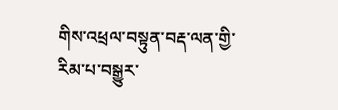གིས་འཕྲལ་བསྟུན་བརྡ་ལན་གྱི་རིམ་པ་བསྒྱུར་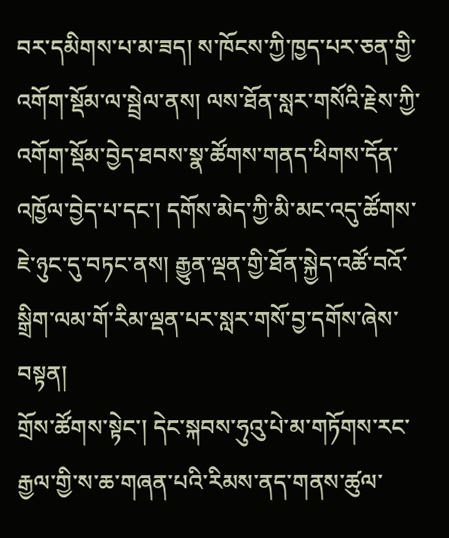བར་དམིགས་པ་མ་ཟད། ས་ཁོངས་ཀྱི་ཁྱད་པར་ཅན་གྱི་འགོག་སྡོམ་ལ་སྦྲེལ་ནས། ལས་ཐོན་སླར་གསོའི་རྗེས་ཀྱི་འགོག་སྡོམ་བྱེད་ཐབས་སྣ་ཚོགས་གནད་ཕིགས་དོན་འཁྱོལ་བྱེད་པ་དང་། དགོས་མེད་ཀྱི་མི་མང་འདུ་ཚོགས་ཇེ་ཉུང་དུ་བཏང་ནས། རྒྱུན་ལྡན་གྱི་ཐོན་སྐྱེད་འཚོ་བའོ་སྒྲིག་ལམ་གོ་རིམ་ལྡན་པར་སླར་གསོ་བྱ་དགོས་ཞེས་བསྟན།
གྲོས་ཚོགས་སྟེང་། དེང་སྐབས་ཧུའུ་པེ་མ་གཏོགས་རང་རྒྱལ་གྱི་ས་ཆ་གཞན་པའི་རིམས་ནད་གནས་ཚུལ་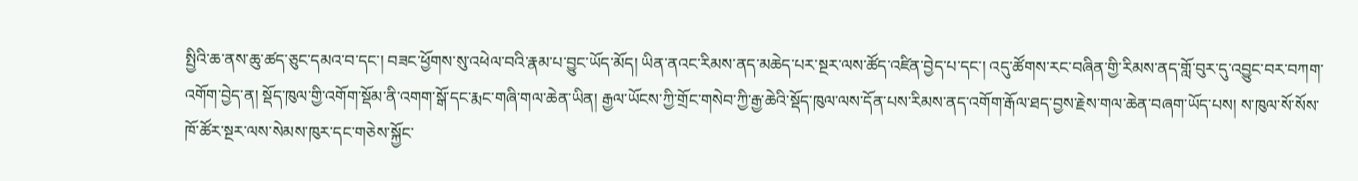སྤྱིའི་ཆ་ནས་ཆུ་ཚད་ཅུང་དམའ་བ་དང་། བཟང་ཕྱོགས་སུ་འཕེལ་བའི་རྣམ་པ་བྱུང་ཡོད་མོད། ཡིན་ནའང་རིམས་ནད་མཆེད་པར་སྔར་ལས་ཚོད་འཛིན་བྱེད་པ་དང་། འདུ་ཚོགས་རང་བཞིན་གྱི་རིམས་ནད་གློ་བུར་དུ་འབྱུང་བར་བཀག་འགོག་བྱེད་ན། སྡོད་ཁུལ་གྱི་འགོག་སྡོམ་ནི་འགག་སྒོ་དང་རྨང་གཞི་གལ་ཆེན་ཡིན། རྒྱལ་ཡོངས་ཀྱི་གྲོང་གསེབ་ཀྱི་རྒྱ་ཆེའི་སྡོད་ཁུལ་ལས་དོན་པས་རིམས་ནད་འགོག་རྒོལ་ཐད་བྱས་རྗེས་གལ་ཆེན་བཞག་ཡོད་པས། ས་ཁུལ་སོ་སོས་ཁོ་ཚོར་སྔར་ལས་སེམས་ཁུར་དང་གཅེས་སྐྱོང་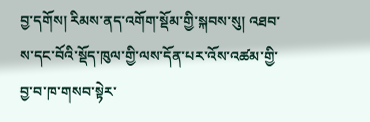བྱ་དགོས། རིམས་ནད་འགོག་སྡོམ་གྱི་སྐབས་སུ། འཐབ་ས་དང་བོའི་སྡོད་ཁུལ་གྱི་ལས་དོན་པར་འོས་འཚམ་གྱི་བྱ་བ་ཁ་གསབ་སྟེར་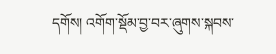དགོས། འགོག་སྡོམ་བྱ་བར་ཞུགས་སྐབས་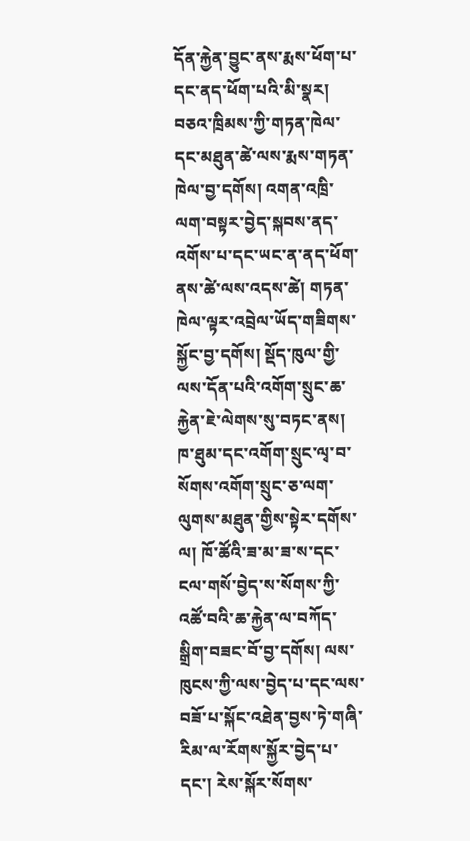དོན་རྐྱེན་བྱུང་ནས་རྨས་ཕོག་པ་དང་ནད་ཕོག་པའི་མི་སྣར། བཅའ་ཁྲིམས་ཀྱི་གཏན་ཁེལ་དང་མཐུན་ཚེ་ལས་རྨས་གཏན་ཁེལ་བྱ་དགོས། འགན་འཁྲི་ལག་བསྟར་བྱེད་སྐབས་ནད་འགོས་པ་དང་ཡང་ན་ནད་ཕོག་ནས་ཚེ་ལས་འདས་ཚེ། གཏན་ཁེལ་ལྟར་འབྲེལ་ཡོད་གཟིགས་སྐྱོང་བྱ་དགོས། སྡོད་ཁུལ་གྱི་ལས་དོན་པའི་འགོག་སྲུང་ཆ་རྐྱེན་ཇེ་ལེགས་སུ་བཏང་ནས། ཁ་ཐུམ་དང་འགོག་སྲུང་ལྭ་བ་སོགས་འགོག་སྲུང་ཅ་ལག་ལུགས་མཐུན་གྱིས་སྟེར་དགོས་ལ། ཁོ་ཚོའི་ཟ་མ་ཟ་ས་དང་ངལ་གསོ་བྱེད་ས་སོགས་ཀྱི་འཚོ་བའི་ཆ་རྐྱེན་ལ་བཀོད་སྒྲིག་བཟང་བོ་བྱ་དགོས། ལས་ཁུངས་ཀྱི་ལས་བྱེད་པ་དང་ལས་བཟོ་པ་སྐོང་འཐེན་བྱས་ཏེ་གཞི་རིམ་ལ་རོགས་སྐྱོར་བྱེད་པ་དང་། རེས་སྐོར་སོགས་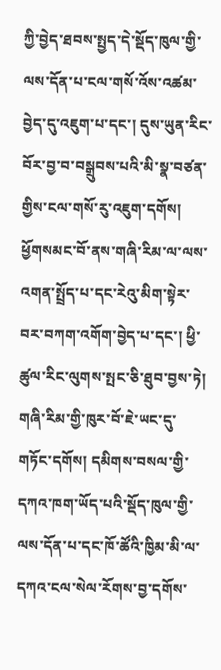ཀྱི་བྱེད་ཐབས་སྤྱད་དེ་སྡོད་ཁུལ་གྱི་ལས་དོན་པ་ངལ་གསོ་འོས་འཚམ་བྱེད་དུ་འཇུག་པ་དང་། དུས་ཡུན་རིང་བོར་བྱ་བ་བསྒྲུབས་པའི་མི་སྣ་བཙན་གྱིས་ངལ་གསོ་རུ་འཇུག་དགོས། ཕྱོགསམང་བོ་ནས་གཞི་རིམ་ལ་ལས་འགན་སྤྲོད་པ་དང་རེའུ་མིག་སྟེར་བར་བཀག་འགོག་བྱེད་པ་དང་། ཕྱི་ཚུལ་རིང་ལུགས་སྤང་ཅི་ཐུབ་བྱས་ཏེ། གཞི་རིམ་གྱི་ཁུར་བོ་ཇེ་ཡང་དུ་གཏོང་དགོས། དམིགས་བསལ་གྱི་དཀའ་ཁག་ཡོད་པའི་སྡོད་ཁུལ་གྱི་ལས་དོན་པ་དང་ཁོ་ཚོའི་ཁྱིམ་མི་ལ་དཀའ་ངལ་སེལ་རོགས་བྱ་དགོས་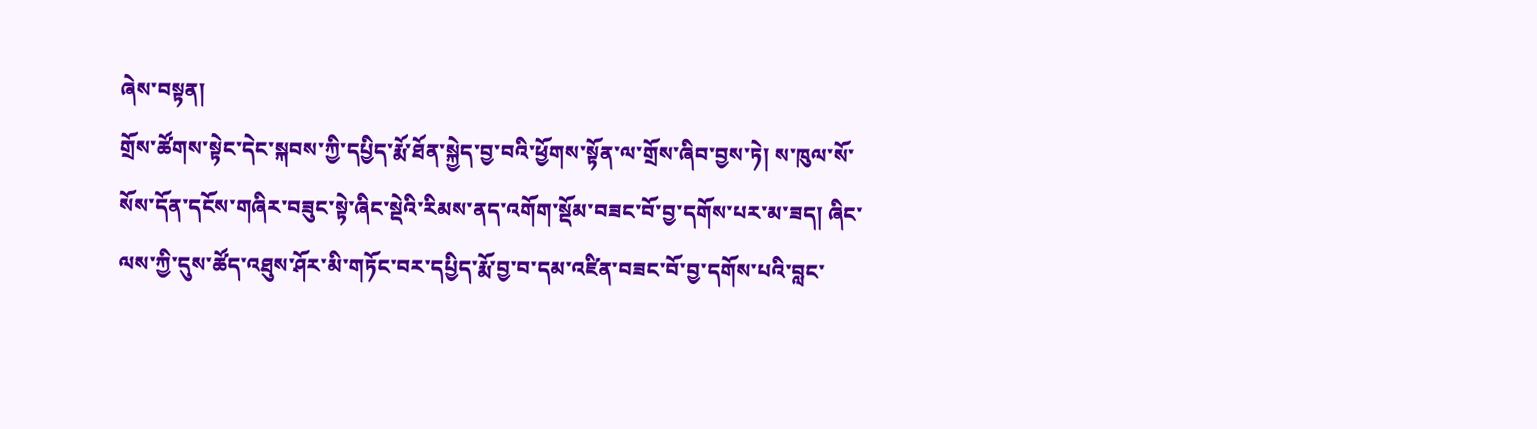ཞེས་བསྟན།
གྲོས་ཚོགས་སྟེང་དེང་སྐབས་ཀྱི་དཔྱིད་རྨོ་ཐོན་སྐྱེད་བྱ་བའི་ཕྱོགས་སྟོན་ལ་གྲོས་ཞིབ་བྱས་ཏེ། ས་ཁུལ་སོ་སོས་དོན་དངོས་གཞིར་བཟུང་སྟེ་ཞིང་སྡེའི་རིམས་ནད་འགོག་སྡོམ་བཟང་བོ་བྱ་དགོས་པར་མ་ཟད། ཞིང་ལས་ཀྱི་དུས་ཚོད་འཐུས་ཤོར་མི་གཏོང་བར་དཔྱིད་རྨོ་བྱ་བ་དམ་འཛིན་བཟང་བོ་བྱ་དགོས་པའི་བླང་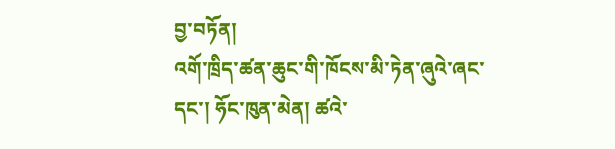བྱ་བཏོན།
འགོ་ཁྲིད་ཚན་ཆུང་གི་ཁོངས་མི་ཏེན་ཞུའེ་ཞང་དང་། ཧོང་ཁུན་མེན། ཚའེ་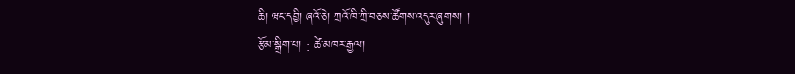ཆི། ཝང་དབྱི། ཞའོ་ཅེ། ཀྲའོ་ཁི་ཀྲི་བཅས་ཚོགས་འདུར་ཞུགས། །
རྩོམ་སྒྲིག་པ། : ཚེ་མཁར་རྒྱལ།